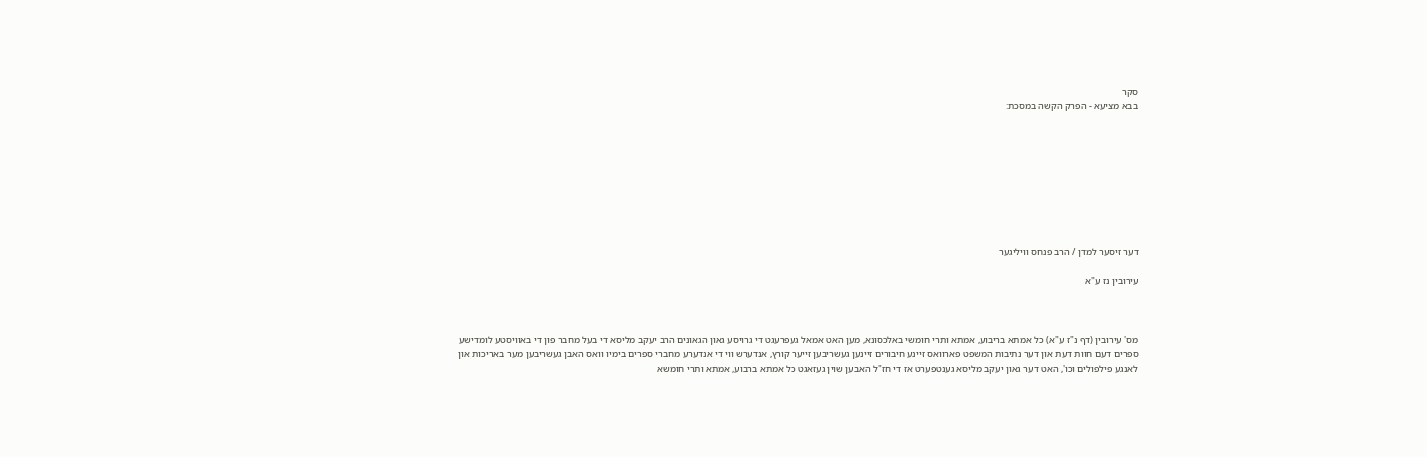סקר
בבא מציעא - הפרק הקשה במסכת:









דער זיסער למדן / הרב פנחס וויליגער

עירובין נז ע"א



מס' עירובין (דף נ"ז ע"א) כל אמתא בריבוע, אמתא ותרי חומשי באלכסונא, מען האט אמאל געפרעגט די גרויסע גאון הגאונים הרב יעקב מליסא די בעל מחבר פון די באוויסטע לומדישע ספרים דעם חוות דעת און דער נתיבות המשפט פארוואס זיינע חיבורים זיינען געשריבען זייער קורץ, אנדערש ווי די אנדערע מחברי ספרים בימיו וואס האבן געשריבען מער באריכות און לאנגע פילפולים וכו', האט דער גאון יעקב מליסא גענטפערט אז די חז"ל האבען שוין געזאגט כל אמתא ברבוע, אמתא ותרי חומשא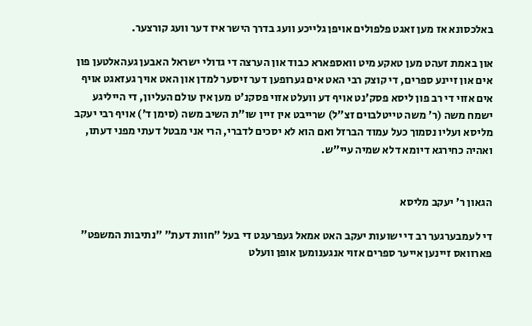באלכסונא אז מען זאגט פלפולים אויפן גלייכע וועג בדרך הישר איז דער וועג קורצער.

און באמת זעהט מען טאקע מיט וואספארא כבוד און הערצה די גדולי ישראל האבען געהאלטען פון אים און זיינע ספרים, די קוצק רבי האט אים גערופען דער זיסער למדן און האט אויך געזאגט אויף אים אזוי די רב פון ליסא פסק'נט אויף דע וועלט אזוי פסקנ'ט מען אין עולם העליון, די הייליגע ישמח משה (ר' משה טייטלבוים זצ"ל) שרייבט אין זיין שו"ת השיב משה (סימן ד') אויף רבי יעקב מליסא ועליו נסמוך כעל עמוד הברזל ואם הוא לא יסכים לדברי, הרי אני מבטל דעתי מפני דעתו, ואהיה כחירגא דיומא דלא שמיה עיי"ש.


הגאון ר' יעקב מליסא

די לעמבערגער רב די ישועות יעקב האט אמאל געפרעגט די בעל "חוות דעת" "נתיבות המשפט" פארוואס זיינען אייער ספרים אזוי אנגענומען אופן וועלט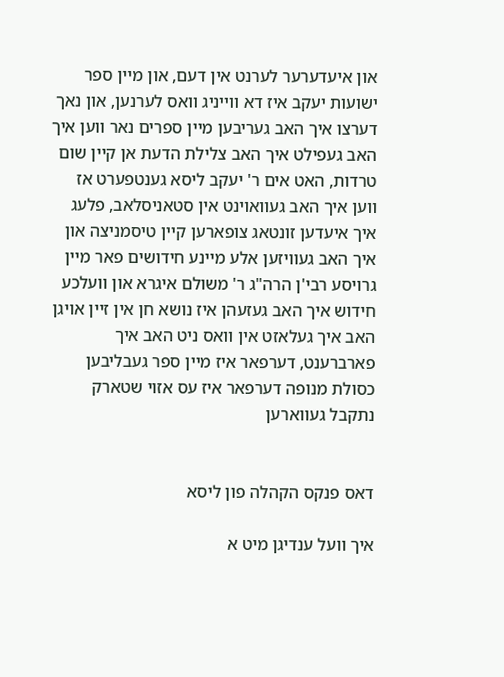און איעדערער לערנט אין דעם, און מיין ספר ישועות יעקב איז דא ווייניג וואס לערנען, און נאך דערצו איך האב געריבען מיין ספרים נאר ווען איך האב געפילט איך האב צלילת הדעת אן קיין שום טרדות, האט אים ר' יעקב ליסא גענטפערט אז ווען איך האב געוואוינט אין סטאניסלאב, פלעג איך איעדען זונטאג צופארען קיין טיסמניצה און איך האב געוויזען אלע מיינע חידושים פאר מיין גרויסע רבי'ן הרה"ג ר' משולם איגרא און וועלכע חידוש איך האב געזעהן איז נושא חן אין זיין אויגן האב איך געלאזט אין וואס ניט האב איך פארברענט, דערפאר איז מיין ספר געבליבען כסולת מנופה דערפאר איז עס אזוי שטארק נתקבל געווארען


דאס פנקס הקהלה פון ליסא

איך וועל ענדיגן מיט א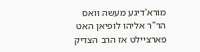מורא'דיגע מעשה וואס הר"ר אליהו לופיאן האט פארציילט אז הרב הצדיק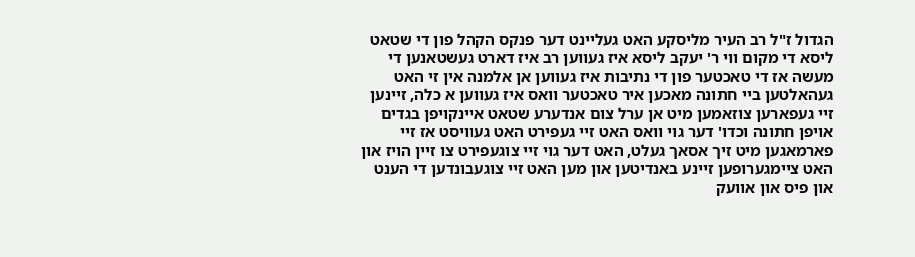הגדול ז"ל רב העיר מליסקע האט געליינט דער פנקס הקהל פון די שטאט ליסא די מקום ווי ר' יעקב ליסא איז געווען רב איז דארט געשטאנען די מעשה אז די טאכטער פון די נתיבות איז געווען אן אלמנה אין זי האט געהאלטען ביי חתונה מאכען איר טאכטער וואס איז געווען א כלה, זיינען זיי געפארען צוזאמען מיט אן ערל צום אנדערע שטאט איינקויפן בגדים אויפן חתונה וכדו' דער גוי וואס האט זיי געפירט האט געוויסט אז זיי פארמאגען מיט זיך אסאך געלט, האט דער גוי זיי צוגעפירט צו זיין הויז און האט ציימגערופען זיינע באנדיטען און מען האט זיי צוגעבונדען די הענט און פיס און אוועק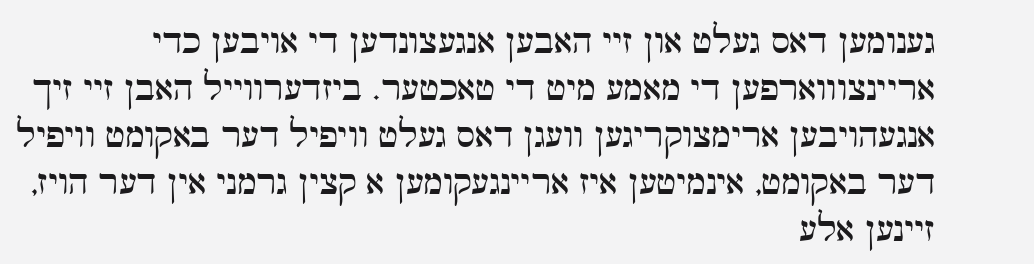גענומען דאס געלט און זיי האבען אנגעצונדען די אויבען כדי אריינצוווארפען די מאמע מיט די טאכטער. ביזדערווייל האבן זיי זיך אנגעהויבען ארימצוקריגען וועגן דאס געלט וויפיל דער באקומט וויפיל דער באקומט, אינמיטען איז אריינגעקומען א קצין גרמני אין דער הויז, זיינען אלע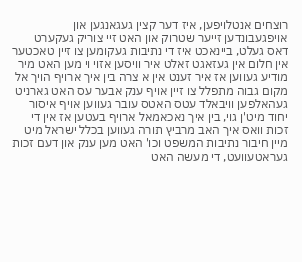רוצחים אנטלויפען, איז דער קצין געגאנגען און אויפגעבונדען זייער שטרוק און האט זיי צוריק געקערט דאס געלט, ביינאכט איז די נתיבות געקומען צו זיין טאכטער אין חלום אין געזאגט זאלט איר וויסען אזוי וי מען האט מיר מודיע געווען אז איר זענט אין א צרה בין איך ארויף הויך אל מקום גבוה מתפלל צו זיין אויף ענק אבער עס האט גארניט געהאלפען וויבאלד עטס האטס עובר געווען אויף איסור יחוד מיט'ן גוי, בין איך נאכאמאל ארויף בעטען אז אין די זכות וואס איך האב מרביץ תורה געווען בכלל ישראל מיט מיין חיבור נתיבות המשפט וכו' האט מען ענק און דעם זכות געראטעוועט, די מעשה האט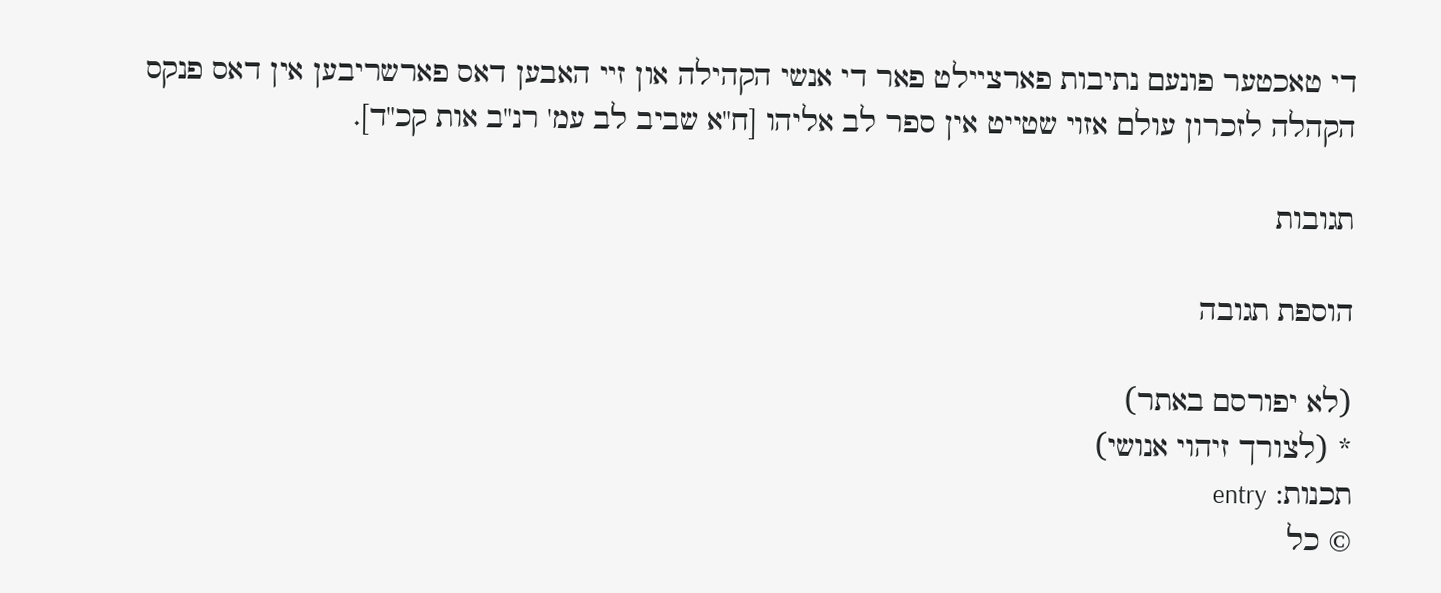די טאכטער פונעם נתיבות פארציילט פאר די אנשי הקהילה און זיי האבען דאס פארשריבען אין דאס פנקס הקהלה לזכרון עולם אזוי שטייט אין ספר לב אליהו [ח"א שביב לב עמ' רנ"ב אות קכ"ד].

תגובות

הוספת תגובה

(לא יפורסם באתר)
* (לצורך זיהוי אנושי)
תכנות: entry
© כל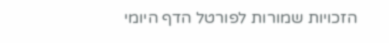הזכויות שמורות לפורטל הדף היומי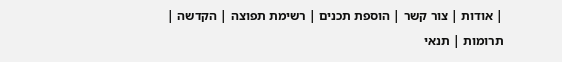| אודות | צור קשר | הוספת תכנים | רשימת תפוצה | הקדשה | תרומות | תנאי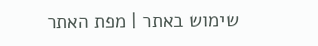שימוש באתר | מפת האתר